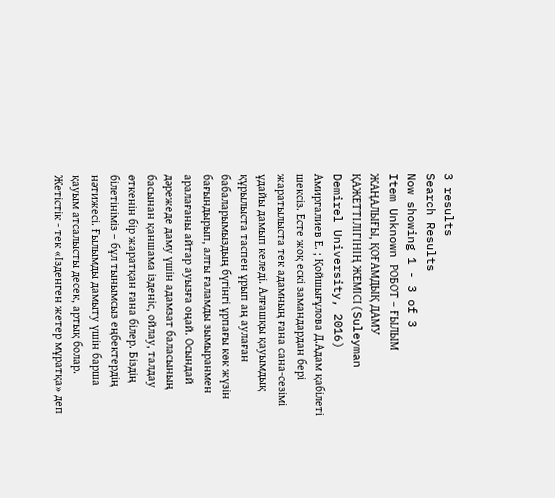3 results
Search Results
Now showing 1 - 3 of 3
Item Unknown РОБОТ – ҒЫЛЫМ ЖАҢАЛЫҒЫ, ҚОҒАМДЫҚ ДАМУ ҚАЖЕТТІЛІГІНІҢ ЖЕМІСІ(Suleyman Demirel University, 2016) Амиргалиев Е. ; Қойшығұлова Д.Адам қабілеті шексіз. Есте жоқ ескі замандардан бері жаратылыста тек адамның ғана сана-сезімі ұдайы дамып келеді. Алғашқы қауымдық құрылыста таспен ұрып аң аулаған бабаларымыздың бүгінгі ұрпағы көк жүзін бағындырып, алты ғаламды зымыранмен аралағаны айтар ауызға оңай. Осындай дәрежеде даму үшін адамзат баласының басынан қаншама ізденіс, ойлау, талдау өткенін бір жаратқан ғана білер. Біздің білетініміз – бұл тынымсыз еңбектердің нәтижесі. Ғылымды дамыту үшін барша қауым атсалысты десек, артық болар. Жетістік - тек «Ізденген жетер мұратқа» деп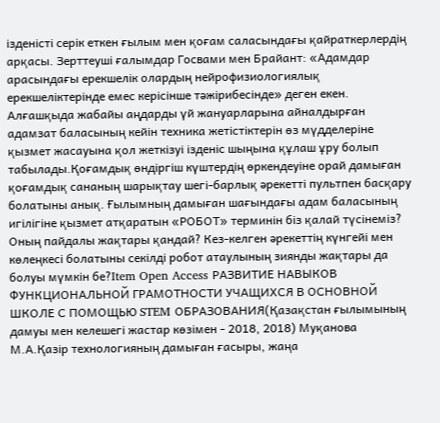ізденісті серік еткен ғылым мен қоғам саласындағы қайраткерлердің арқасы. Зерттеуші ғалымдар Госвами мен Брайант: «Адамдар арасындағы ерекшелік олардың нейрофизиологиялық ерекшеліктерінде емес керісінше тәжірибесінде» деген екен. Алғашқыда жабайы аңдарды үй жануарларына айналдырған адамзат баласының кейін техника жетістіктерін өз мүдделеріне қызмет жасауына қол жеткізуі ізденіс шыңына құлаш ұру болып табылады.Қоғамдық өндіргіш күштердің өркендеуіне орай дамыған қоғамдық сананың шарықтау шегі-барлық әрекетті пультпен басқару болатыны анық. Ғылымның дамыған шағындағы адам баласының игілігіне қызмет атқаратын «РОБОТ» терминін біз қалай түсінеміз? Оның пайдалы жақтары қандай? Кез-келген әрекеттің күнгейі мен көлеңкесі болатыны секілді робот атаулының зиянды жақтары да болуы мүмкін бе?Item Open Access РАЗВИТИЕ НАВЫКОВ ФУНКЦИОНАЛЬНОЙ ГРАМОТНОСТИ УЧАЩИХСЯ В ОСНОВНОЙ ШКОЛЕ С ПОМОЩЬЮ STEM ОБРАЗОВАНИЯ(Қазақстан ғылымының дамуы мен келешегі жастар көзімен - 2018, 2018) Муқанова М.А.Қазір технологияның дамыған ғасыры, жаңа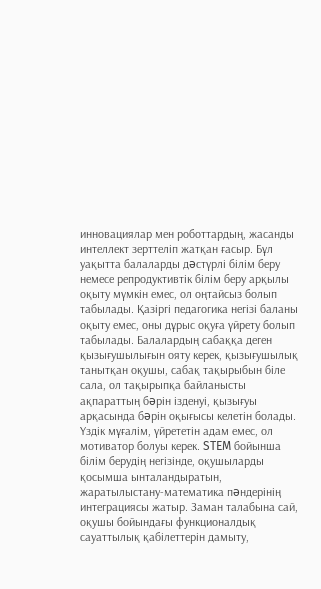инновациялар мен роботтардың, жасанды интеллект зерттеліп жатқан ғасыр. Бұл уақытта балаларды дəстүрлі білім беру немесе репродуктивтік білім беру арқылы оқыту мүмкін емес, ол оңтайсыз болып табылады. Қазіргі педагогика негізі баланы оқыту емес, оны дұрыс оқуға үйрету болып табылады. Балалардың сабаққа деген қызығушылығын ояту керек, қызығушылық танытқан оқушы, сабақ тақырыбын біле сала, ол тақырыпқа байланысты ақпараттың бəрін ізденуі, қызығуы арқасында бəрін оқығысы келетін болады. Үздік мұғалім, үйрететін адам емес, ол мотиватор болуы керек. STEM бойынша білім берудің негізінде, оқушыларды қосымша ынталандыратын, жаратылыстану-математика пəндерінің интеграциясы жатыр. Заман талабына сай, оқушы бойындағы функционалдық сауаттылық қабілеттерін дамыту,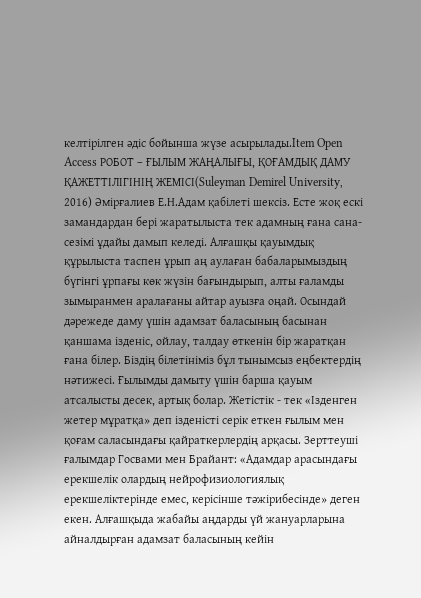келтірілген əдіс бойынша жүзе асырылады.Item Open Access РОБОТ – ҒЫЛЫМ ЖАҢАЛЫҒЫ, ҚОҒАМДЫҚ ДАМУ ҚАЖЕТТІЛІГІНІҢ ЖЕМІСІ(Suleyman Demirel University, 2016) Әмірғалиев Е.Н.Адам қабілеті шексіз. Есте жоқ ескі замандардан бері жаратылыста тек адамның ғана сана-сезімі ұдайы дамып келеді. Алғашқы қауымдық құрылыста таспен ұрып аң аулаған бабаларымыздың бүгінгі ұрпағы көк жүзін бағындырып, алты ғаламды зымыранмен аралағаны айтар ауызға оңай. Осындай дәрежеде даму үшін адамзат баласының басынан қаншама ізденіс, ойлау, талдау өткенін бір жаратқан ғана білер. Біздің білетініміз бұл тынымсыз еңбектердің нәтижесі. Ғылымды дамыту үшін барша қауым атсалысты десек, артық болар. Жетістік - тек «Ізденген жетер мұратқа» деп ізденісті серік еткен ғылым мен қоғам саласындағы қайраткерлердің арқасы. Зерттеуші ғалымдар Госвами мен Брайант: «Адамдар арасындағы ерекшелік олардың нейрофизиологиялық ерекшеліктерінде емес, керісінше тәжірибесінде» деген екен. Алғашқыда жабайы аңдарды үй жануарларына айналдырған адамзат баласының кейін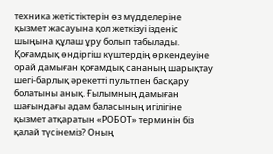техника жетістіктерін өз мүдделеріне қызмет жасауына қол жеткізуі ізденіс шыңына құлаш ұру болып табылады. Қоғамдық өндіргіш күштердің өркендеуіне орай дамыған қоғамдық сананың шарықтау шегі-барлық әрекетті пультпен басқару болатыны анық. Ғылымның дамыған шағындағы адам баласының игілігіне қызмет атқаратын «РОБОТ» терминін біз қалай түсінеміз? Оның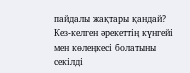пайдалы жақтары қандай? Кез-келген әрекеттің күнгейі мен көлеңкесі болатыны секілді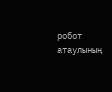робот атаулының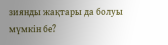зиянды жақтары да болуы мүмкін бе?